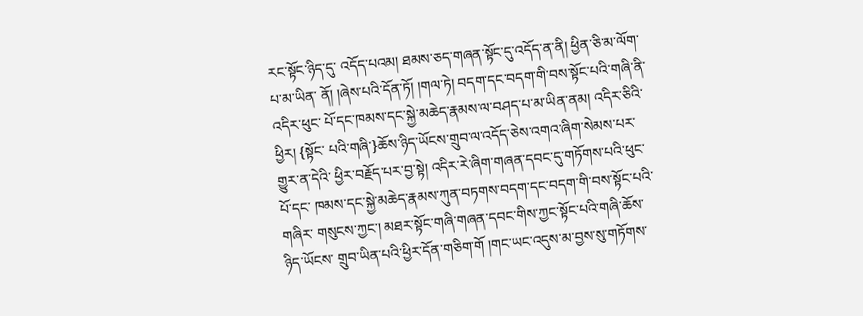རང་སྟོང་ཉིད་དུ་ འདོད་པའམ། ཐམས་ཅད་གཞན་སྟོང་དུ་འདོད་ན་ནི། ཕྱིན་ཅི་མ་ལོག་པ་མ་ཡིན་ ནོ། །ཞེས་པའི་དོན་ཏོ། །གལ་ཏེ། བདག་དང་བདག་གི་བས་སྟོང་པའི་གཞི་ནི་འདིར་ཕུང་ པོ་དང་ཁམས་དང་སྐྱེ་མཆེད་རྣམས་ལ་བཤད་པ་མ་ཡིན་ནམ། འདིར་ཅིའི་ཕྱིར། {སྟོང་ པའི་གཞི་}ཆོས་ཉིད་ཡོངས་གྲུབ་ལ་འདོད་ཅེས་འགའ་ཞིག་སེམས་པར་གྱུར་ན་དེའི་ ཕྱིར་བརྗོད་པར་བྱ་སྟེ། འདིར་རེ་ཞིག་གཞན་དབང་དུ་གཏོགས་པའི་ཕུང་པོ་དང་ ཁམས་དང་སྐྱེ་མཆེད་རྣམས་ཀུན་བཏགས་བདག་དང་བདག་གི་བས་སྟོང་པའི་གཞིར་ གསུངས་ཀྱང་། མཐར་སྟོང་གཞི་གཞན་དབང་གིས་ཀྱང་སྟོང་པའི་གཞི་ཆོས་ཉིད་ཡོངས་ གྲུབ་ཡིན་པའི་ཕྱིར་དོན་གཅིག་གོ །གང་ཡང་འདུས་མ་བྱས་སུ་གཏོགས་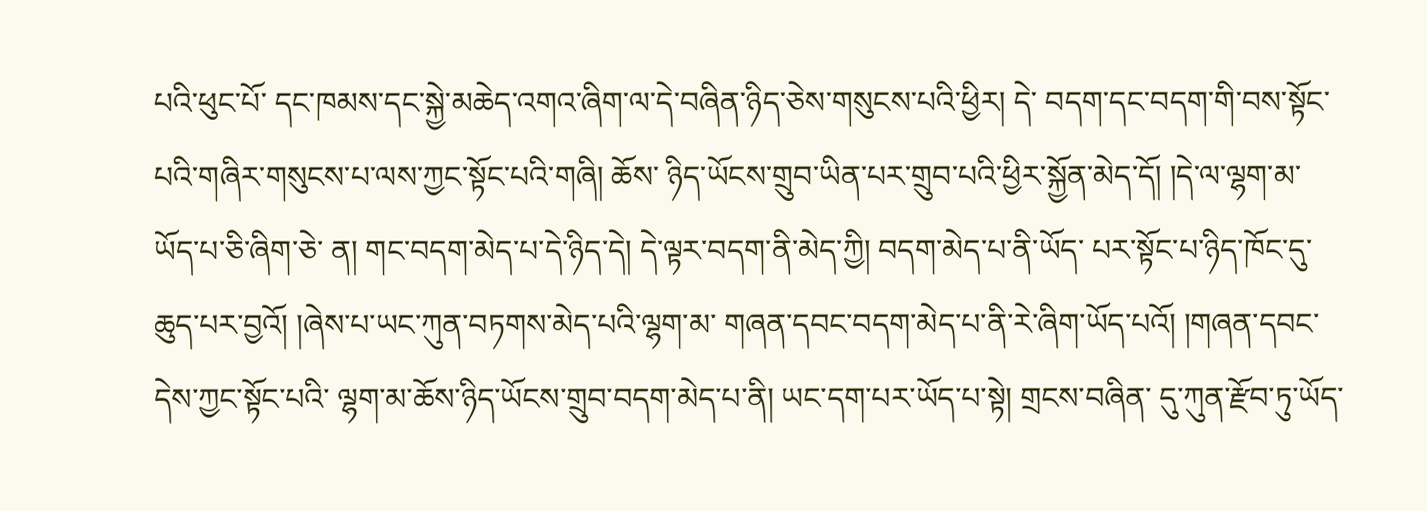པའི་ཕུང་པོ་ དང་ཁམས་དང་སྐྱེ་མཆེད་འགའ་ཞིག་ལ་དེ་བཞིན་ཉིད་ཅེས་གསུངས་པའི་ཕྱིར། དེ་ བདག་དང་བདག་གི་བས་སྟོང་པའི་གཞིར་གསུངས་པ་ལས་ཀྱང་སྟོང་པའི་གཞི། ཆོས་ ཉིད་ཡོངས་གྲུབ་ཡིན་པར་གྲུབ་པའི་ཕྱིར་སྐྱོན་མེད་དོ། །དེ་ལ་ལྷག་མ་ཡོད་པ་ཅི་ཞིག་ཅེ་ ན། གང་བདག་མེད་པ་དེ་ཉིད་དེ། དེ་ལྟར་བདག་ནི་མེད་ཀྱི། བདག་མེད་པ་ནི་ཡོད་ པར་སྟོང་པ་ཉིད་ཁོང་དུ་ཆུད་པར་བྱའོ། །ཞེས་པ་ཡང་ཀུན་བཏགས་མེད་པའི་ལྷག་མ་ གཞན་དབང་བདག་མེད་པ་ནི་རེ་ཞིག་ཡོད་པའོ། །གཞན་དབང་དེས་ཀྱང་སྟོང་པའི་ ལྷག་མ་ཆོས་ཉིད་ཡོངས་གྲུབ་བདག་མེད་པ་ནི། ཡང་དག་པར་ཡོད་པ་སྟེ། གྲངས་བཞིན་ དུ་ཀུན་རྫོབ་ཏུ་ཡོད་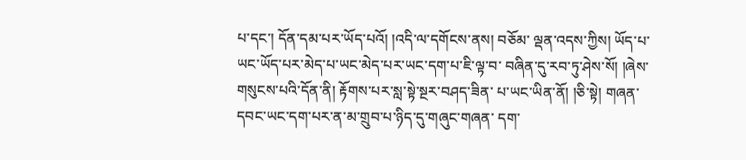པ་དང་། དོན་དམ་པར་ཡོད་པའོ། །འདི་ལ་དགོངས་ནས། བཅོམ་ ལྡན་འདས་ཀྱིས། ཡོད་པ་ཡང་ཡོད་པར་མེད་པ་ཡང་མེད་པར་ཡང་དག་པ་ཇི་ལྟ་བ་ བཞིན་དུ་རབ་ཏུ་ཤེས་སོ། །ཞེས་གསུངས་པའི་དོན་ནི། རྟོགས་པར་སླ་སྟེ་སྔར་བཤད་ཟིན་ པ་ཡང་ཡིན་ནོ། །ཅི་སྟེ། གཞན་དབང་ཡང་དག་པར་ན་མ་གྲུབ་པ་ཉིད་དུ་གཞུང་གཞན་ དག་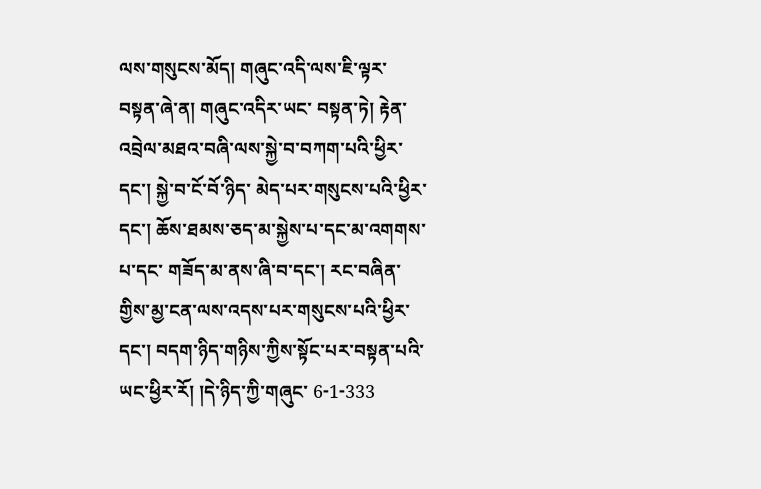ལས་གསུངས་མོད། གཞུང་འདི་ལས་ཇི་ལྟར་བསྟན་ཞེ་ན། གཞུང་འདིར་ཡང་ བསྟན་ཏེ། རྟེན་འབྲེལ་མཐའ་བཞི་ལས་སྐྱེ་བ་བཀག་པའི་ཕྱིར་དང་། སྐྱེ་བ་ངོ་བོ་ཉིད་ མེད་པར་གསུངས་པའི་ཕྱིར་དང་། ཆོས་ཐམས་ཅད་མ་སྐྱེས་པ་དང་མ་འགགས་པ་དང་ གཟོད་མ་ནས་ཞི་བ་དང་། རང་བཞིན་གྱིས་མྱ་ངན་ལས་འདས་པར་གསུངས་པའི་ཕྱིར་ དང་། བདག་ཉིད་གཉིས་ཀྱིས་སྟོང་པར་བསྟན་པའི་ཡང་ཕྱིར་རོ། །དེ་ཉིད་ཀྱི་གཞུང་ 6-1-333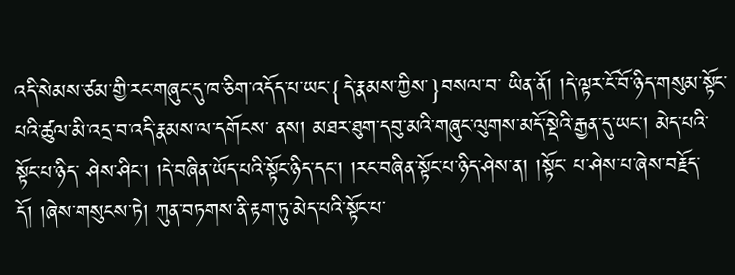འདི་སེམས་ཙམ་གྱི་རང་གཞུང་དུ་ཁ་ཅིག་འདོད་པ་ཡང་{དེ་རྣམས་ཀྱིས་}བསལ་བ་ ཡིན་ནོ། །དེ་ལྟར་ངོ་བོ་ཉིད་གསུམ་སྟོང་པའི་ཚུལ་མི་འདྲ་བ་འདི་རྣམས་ལ་དགོངས་ ནས། མཐར་ཐུག་དབུ་མའི་གཞུང་ལུགས་མདོ་སྡེའི་རྒྱན་དུ་ཡང་། མེད་པའི་སྟོང་པ་ཉིད་ ཤེས་ཤིང་། །དེ་བཞིན་ཡོད་པའི་སྟོང་ཉིད་དང་། །རང་བཞིན་སྟོང་པ་ཉིད་ཤེས་ན། །སྟོང་ པ་ཤེས་པ་ཞེས་བརྗོད་དོ། །ཞེས་གསུངས་ཏེ། ཀུན་བཏགས་ནི་རྟག་ཏུ་མེད་པའི་སྟོང་པ་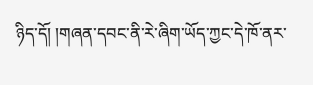ཉིད་དོ། །གཞན་དབང་ནི་རེ་ཞིག་ཡོད་ཀྱང་དེ་ཁོ་ནར་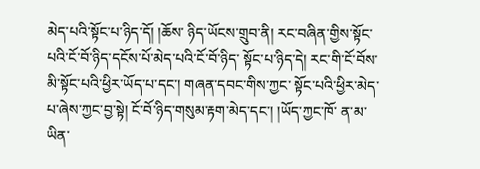མེད་པའི་སྟོང་པ་ཉིད་དོ། །ཆོས་ ཉིད་ཡོངས་གྲུབ་ནི། རང་བཞིན་གྱིས་སྟོང་པའི་ངོ་བོ་ཉིད་དངོས་པོ་མེད་པའི་ངོ་བོ་ཉིད་ སྟོང་པ་ཉིད་དེ། རང་གི་ངོ་བོས་མི་སྟོང་པའི་ཕྱིར་ཡོད་པ་དང་། གཞན་དབང་གིས་ཀྱང་ སྟོང་པའི་ཕྱིར་མེད་པ་ཞེས་ཀྱང་བྱ་སྟེ། ངོ་བོ་ཉིད་གསུམ་རྟག་མེད་དང་། །ཡོད་ཀྱང་ཁོ་ ན་མ་ཡིན་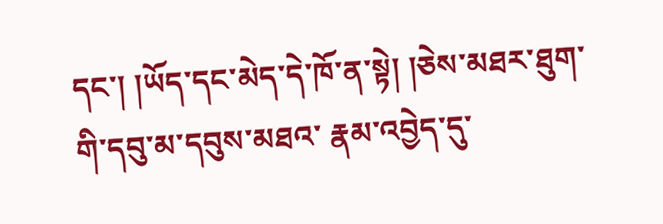དང་། །ཡོད་དང་མེད་དེ་ཁོ་ན་སྟེ། །ཅེས་མཐར་ཐུག་གི་དབུ་མ་དབུས་མཐའ་ རྣམ་འབྱེད་དུ་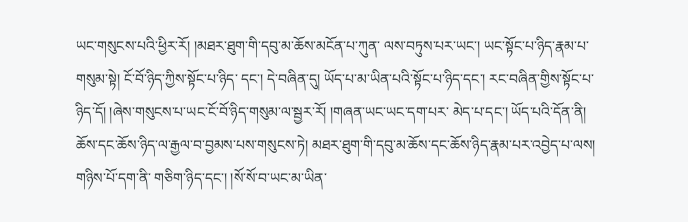ཡང་གསུངས་པའི་ཕྱིར་རོ། །མཐར་ཐུག་གི་དབུ་མ་ཆོས་མངོན་པ་ཀུན་ ལས་བཏུས་པར་ཡང་། ཡང་སྟོང་པ་ཉིད་རྣམ་པ་གསུམ་སྟེ། ངོ་བོ་ཉིད་ཀྱིས་སྟོང་པ་ཉིད་ དང་། དེ་བཞིན་དུ། ཡོད་པ་མ་ཡིན་པའི་སྟོང་པ་ཉིད་དང་། རང་བཞིན་གྱིས་སྟོང་པ་ ཉིད་དོ། །ཞེས་གསུངས་པ་ཡང་ངོ་བོ་ཉིད་གསུམ་ལ་སྦྱར་རོ། །གཞན་ཡང་ཡང་དག་པར་ མེད་པ་དང་། ཡོད་པའི་དོན་ནི། ཆོས་དང་ཆོས་ཉིད་ལ་རྒྱལ་བ་བྱམས་པས་གསུངས་ཏེ། མཐར་ཐུག་གི་དབུ་མ་ཆོས་དང་ཆོས་ཉིད་རྣམ་པར་འབྱེད་པ་ལས། གཉིས་པོ་དག་ནི་ གཅིག་ཉིད་དང་། །སོ་སོ་བ་ཡང་མ་ཡིན་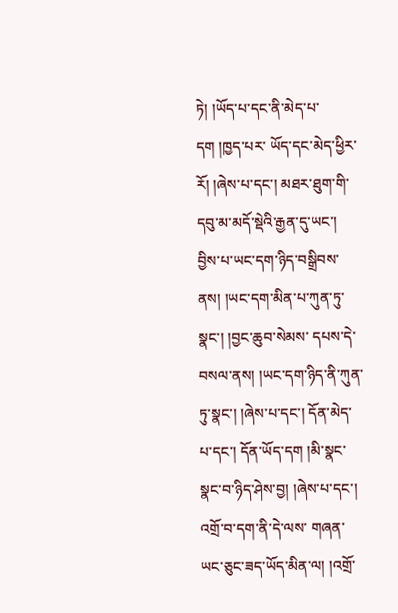ཏེ། །ཡོད་པ་དང་ནི་མེད་པ་དག །ཁྱད་པར་ ཡོད་དང་མེད་ཕྱིར་རོ། །ཞེས་པ་དང་། མཐར་ཐུག་གི་དབུ་མ་མདོ་སྡེའི་རྒྱན་དུ་ཡང་། བྱིས་པ་ཡང་དག་ཉིད་བསྒྲིབས་ནས། །ཡང་དག་མིན་པ་ཀུན་ཏུ་སྣང་། །བྱང་ཆུབ་སེམས་ དཔས་དེ་བསལ་ནས། །ཡང་དག་ཉིད་ནི་ཀུན་ཏུ་སྣང་། །ཞེས་པ་དང་། དོན་མེད་པ་དང་། དོན་ཡོད་དག །མི་སྣང་སྣང་བ་ཉིད་ཤེས་བྱ། །ཞེས་པ་དང་། འགྲོ་བ་དག་ནི་དེ་ལས་ གཞན་ཡང་ཅུང་ཟད་ཡོད་མིན་ལ། །འགྲོ་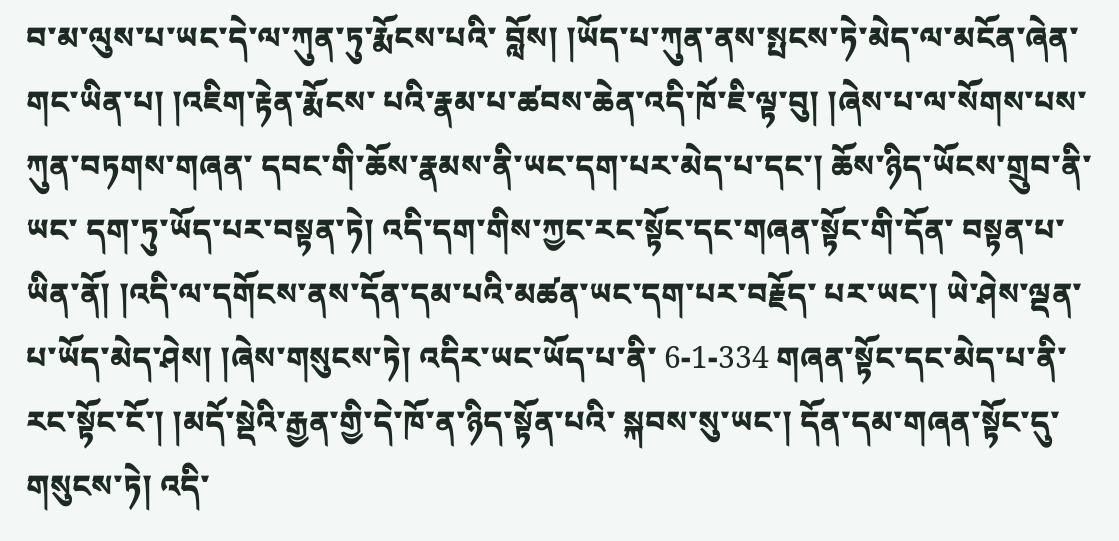བ་མ་ལུས་པ་ཡང་དེ་ལ་ཀུན་ཏུ་རྨོངས་པའི་ བློས། །ཡོད་པ་ཀུན་ནས་སྤངས་ཏེ་མེད་ལ་མངོན་ཞེན་གང་ཡིན་པ། །འཇིག་རྟེན་རྨོངས་ པའི་རྣམ་པ་ཚབས་ཆེན་འདི་ཁོ་ཇི་ལྟ་བུ། །ཞེས་པ་ལ་སོགས་པས་ཀུན་བཏགས་གཞན་ དབང་གི་ཆོས་རྣམས་ནི་ཡང་དག་པར་མེད་པ་དང་། ཆོས་ཉིད་ཡོངས་གྲུབ་ནི་ཡང་ དག་ཏུ་ཡོད་པར་བསྟན་ཏེ། འདི་དག་གིས་ཀྱང་རང་སྟོང་དང་གཞན་སྟོང་གི་དོན་ བསྟན་པ་ཡིན་ནོ། །འདི་ལ་དགོངས་ནས་དོན་དམ་པའི་མཚན་ཡང་དག་པར་བརྗོད་ པར་ཡང་། ཡེ་ཤེས་ལྡན་པ་ཡོད་མེད་ཤེས། །ཞེས་གསུངས་ཏེ། འདིར་ཡང་ཡོད་པ་ནི་ 6-1-334 གཞན་སྟོང་དང་མེད་པ་ནི་རང་སྟོང་ངོ་། །མདོ་སྡེའི་རྒྱན་གྱི་དེ་ཁོ་ན་ཉིད་སྟོན་པའི་ སྐབས་སུ་ཡང་། དོན་དམ་གཞན་སྟོང་དུ་གསུངས་ཏེ། འདི་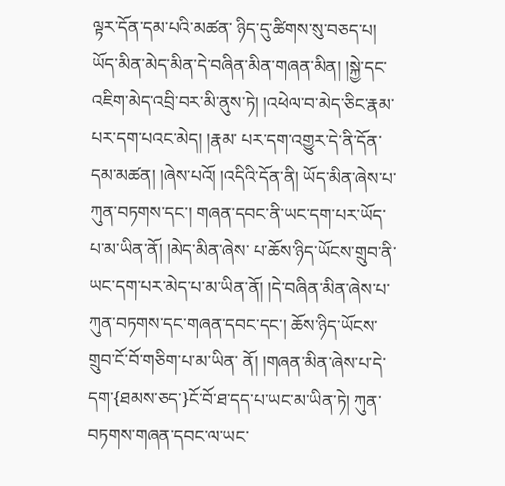ལྟར་དོན་དམ་པའི་མཚན་ ཉིད་དུ་ཚིགས་སུ་བཅད་པ། ཡོད་མིན་མེད་མིན་དེ་བཞིན་མིན་གཞན་མིན། །སྐྱེ་དང་ འཇིག་མེད་འབྲི་བར་མི་ནུས་ཏེ། །འཕེལ་བ་མེད་ཅིང་རྣམ་པར་དག་པའང་མེད། །རྣམ་ པར་དག་འགྱུར་དེ་ནི་དོན་དམ་མཚན། །ཞེས་པའོ། །འདིའི་དོན་ནི། ཡོད་མིན་ཞེས་པ་ ཀུན་བཏགས་དང་། གཞན་དབང་ནི་ཡང་དག་པར་ཡོད་པ་མ་ཡིན་ནོ། །མེད་མིན་ཞེས་ པ་ཆོས་ཉིད་ཡོངས་གྲུབ་ནི་ཡང་དག་པར་མེད་པ་མ་ཡིན་ནོ། །དེ་བཞིན་མིན་ཞེས་པ་ཀུན་བཏགས་དང་གཞན་དབང་དང་། ཆོས་ཉིད་ཡོངས་གྲུབ་ངོ་བོ་གཅིག་པ་མ་ཡིན་ ནོ། །གཞན་མིན་ཞེས་པ་དེ་དག་{ཐམས་ཅད་}ངོ་བོ་ཐ་དད་པ་ཡང་མ་ཡིན་ཏེ། ཀུན་ བཏགས་གཞན་དབང་ལ་ཡང་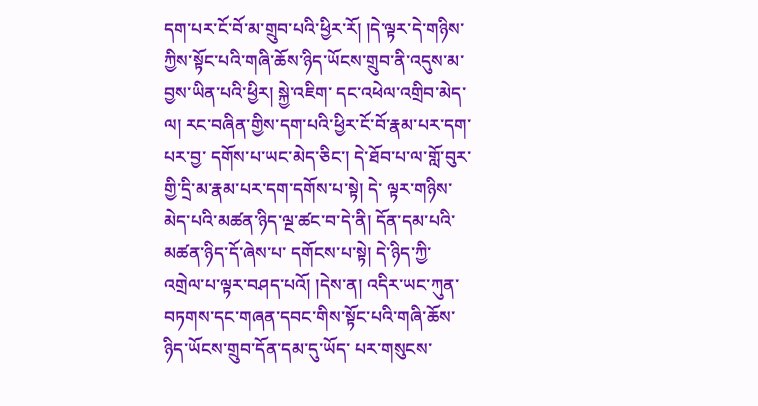དག་པར་ངོ་བོ་མ་གྲུབ་པའི་ཕྱིར་རོ། །དེ་ལྟར་དེ་གཉིས་ ཀྱིས་སྟོང་པའི་གཞི་ཆོས་ཉིད་ཡོངས་གྲུབ་ནི་འདུས་མ་བྱས་ཡིན་པའི་ཕྱིར། སྐྱེ་འཇིག་ དང་འཕེལ་འགྲིབ་མེད་ལ། རང་བཞིན་གྱིས་དག་པའི་ཕྱིར་ངོ་བོ་རྣམ་པར་དག་པར་བྱ་ དགོས་པ་ཡང་མེད་ཅིང་། དེ་ཐོབ་པ་ལ་གློ་བུར་གྱི་དྲི་མ་རྣམ་པར་དག་དགོས་པ་སྟེ། དེ་ ལྟར་གཉིས་མེད་པའི་མཚན་ཉིད་ལྔ་ཚང་བ་དེ་ནི། དོན་དམ་པའི་མཚན་ཉིད་དོ་ཞེས་པ་ དགོངས་པ་སྟེ། དེ་ཉིད་ཀྱི་འགྲེལ་པ་ལྟར་བཤད་པའོ། །དེས་ན། འདིར་ཡང་ཀུན་ བཏགས་དང་གཞན་དབང་གིས་སྟོང་པའི་གཞི་ཆོས་ཉིད་ཡོངས་གྲུབ་དོན་དམ་དུ་ཡོད་ པར་གསུངས་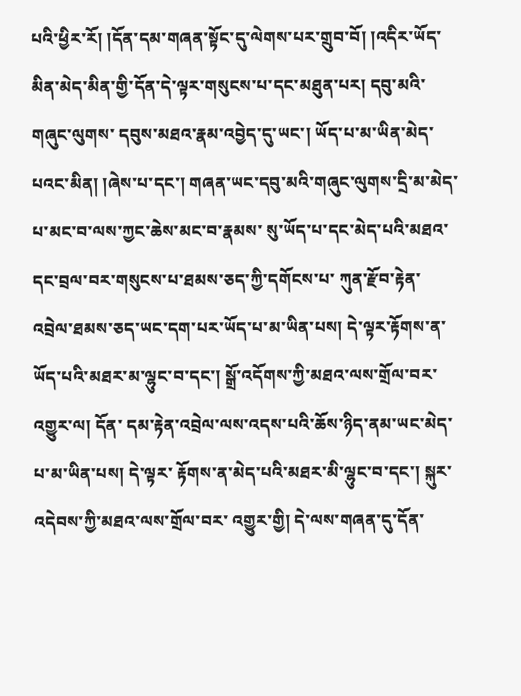པའི་ཕྱིར་རོ། །དོན་དམ་གཞན་སྟོང་དུ་ལེགས་པར་གྲུབ་བོ། །འདིར་ཡོད་ མིན་མེད་མིན་གྱི་དོན་དེ་ལྟར་གསུངས་པ་དང་མཐུན་པར། དབུ་མའི་གཞུང་ལུགས་ དབུས་མཐའ་རྣམ་འབྱེད་དུ་ཡང་། ཡོད་པ་མ་ཡིན་མེད་པའང་མིན། །ཞེས་པ་དང་། གཞན་ཡང་དབུ་མའི་གཞུང་ལུགས་དྲི་མ་མེད་པ་མང་བ་ལས་ཀྱང་ཆེས་མང་བ་རྣམས་ སུ་ཡོད་པ་དང་མེད་པའི་མཐའ་དང་བྲལ་བར་གསུངས་པ་ཐམས་ཅད་ཀྱི་དགོངས་པ་ ཀུན་རྫོབ་རྟེན་འབྲེལ་ཐམས་ཅད་ཡང་དག་པར་ཡོད་པ་མ་ཡིན་པས། དེ་ལྟར་རྟོགས་ན་ ཡོད་པའི་མཐར་མ་ལྷུང་བ་དང་། སྒྲོ་འདོགས་ཀྱི་མཐའ་ལས་གྲོལ་བར་འགྱུར་ལ། དོན་ དམ་རྟེན་འབྲེལ་ལས་འདས་པའི་ཆོས་ཉིད་ནམ་ཡང་མེད་པ་མ་ཡིན་པས། དེ་ལྟར་ རྟོགས་ན་མེད་པའི་མཐར་མི་ལྷུང་བ་དང་། སྐུར་འདེབས་ཀྱི་མཐའ་ལས་གྲོལ་བར་ འགྱུར་གྱི། དེ་ལས་གཞན་དུ་དོན་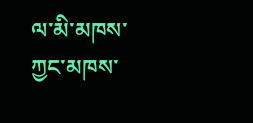ལ་མི་མཁས་ཀྱང་མཁས་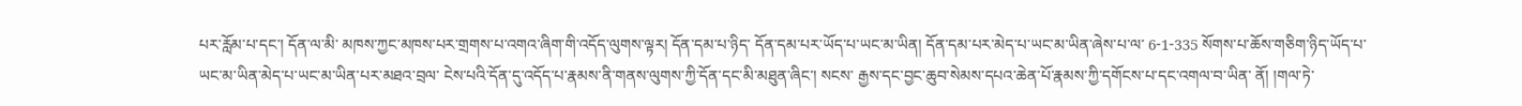པར་རློམ་པ་དང་། དོན་ལ་མི་ མཁས་ཀྱང་མཁས་པར་གྲགས་པ་འགའ་ཞིག་གི་འདོད་ལུགས་ལྟར། དོན་དམ་པ་ཉིད་ དོན་དམ་པར་ཡོད་པ་ཡང་མ་ཡིན། དོན་དམ་པར་མེད་པ་ཡང་མ་ཡིན་ཞེས་པ་ལ་ 6-1-335 སོགས་པ་ཆོས་གཅིག་ཉིད་ཡོད་པ་ཡང་མ་ཡིན་མེད་པ་ཡང་མ་ཡིན་པར་མཐའ་བྲལ་ ངེས་པའི་དོན་དུ་འདོད་པ་རྣམས་ནི་གནས་ལུགས་ཀྱི་དོན་དང་མི་མཐུན་ཞིང་། སངས་ རྒྱས་དང་བྱང་ཆུབ་སེམས་དཔའ་ཆེན་པོ་རྣམས་ཀྱི་དགོངས་པ་དང་འགལ་བ་ཡིན་ ནོ། །གལ་ཏེ་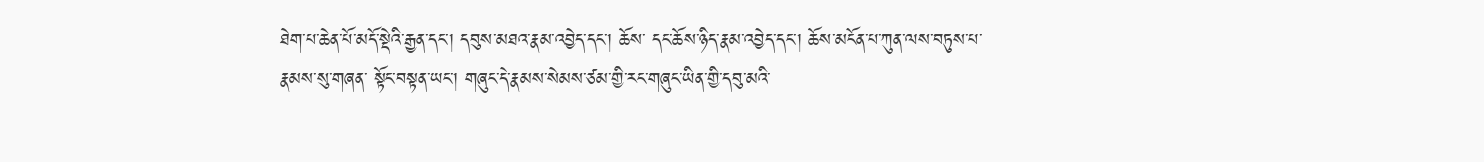ཐེག་པ་ཆེན་པོ་མདོ་སྡེའི་རྒྱན་དང་། དབུས་མཐའ་རྣམ་འབྱེད་དང་། ཆོས་ དང་ཆོས་ཉིད་རྣམ་འབྱེད་དང་། ཆོས་མངོན་པ་ཀུན་ལས་བཏུས་པ་རྣམས་སུ་གཞན་ སྟོང་བསྟན་ཡང་། གཞུང་དེ་རྣམས་སེམས་ཙམ་གྱི་རང་གཞུང་ཡིན་གྱི་དབུ་མའི་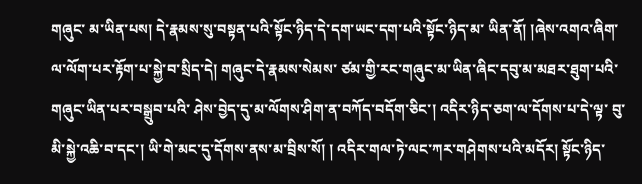གཞུང་ མ་ཡིན་པས། དེ་རྣམས་སུ་བསྟན་པའི་སྟོང་ཉིད་དེ་དག་ཡང་དག་པའི་སྟོང་ཉིད་མ་ ཡིན་ནོ། །ཞེས་འགའ་ཞིག་ལ་ལོག་པར་རྟོག་པ་སྐྱེ་བ་སྲིད་དེ། གཞུང་དེ་རྣམས་སེམས་ ཙམ་གྱི་རང་གཞུང་མ་ཡིན་ཞིང་དབུ་མ་མཐར་ཐུག་པའི་གཞུང་ཡིན་པར་བསྒྲུབ་པའི་ ཤེས་བྱེད་དུ་མ་ལོགས་ཤིག་ན་བཀོད་བདོག་ཅིང་། འདིར་ཉིད་ཅག་ལ་དོགས་པ་དེ་ལྟ་ བུ་མི་སྐྱེ་འཆི་བ་དང་། ཡི་གེ་མང་དུ་དོགས་ནས་མ་བྲིས་སོ། ། འདིར་གལ་ཏེ་ལང་ཀར་གཤེགས་པའི་མདོར། སྟོང་ཉིད་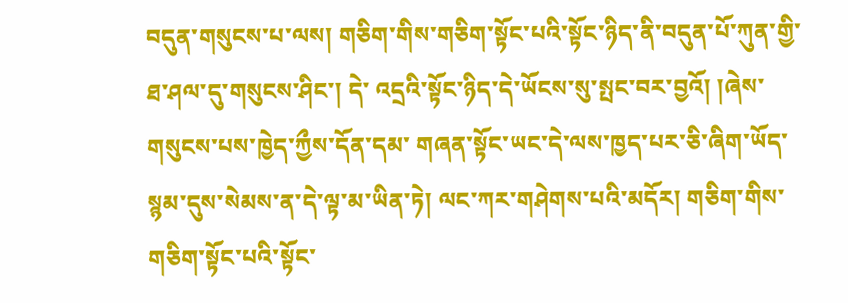བདུན་གསུངས་པ་ལས། གཅིག་གིས་གཅིག་སྟོང་པའི་སྟོང་ཉིད་ནི་བདུན་པོ་ཀུན་གྱི་ཐ་ཤལ་དུ་གསུངས་ཤིང་། དེ་ འདྲའི་སྟོང་ཉིད་དེ་ཡོངས་སུ་སྤང་བར་བྱའོ། །ཞེས་གསུངས་པས་ཁྱེད་ཀྱྀས་དོན་དམ་ གཞན་སྟོང་ཡང་དེ་ལས་ཁྱད་པར་ཅི་ཞིག་ཡོད་སྙམ་དུས་སེམས་ན་དེ་ལྟ་མ་ཡིན་ཏེ། ལང་ཀར་གཤེགས་པའི་མདོར། གཅིག་གིས་གཅིག་སྟོང་པའི་སྟོང་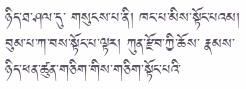ཉིད་ཐ་ཤལ་དུ་ གསུངས་པ་ནི། ཁང་པ་མིས་སྟོང་པའམ། བུམ་པ་ཀ་བས་སྟོང་པ་ལྟར། ཀུན་རྫོབ་ཀྱི་ཆོས་ རྣམས་ཉིད་ཕན་ཚུན་གཅིག་གིས་གཅིག་སྟོང་པའི་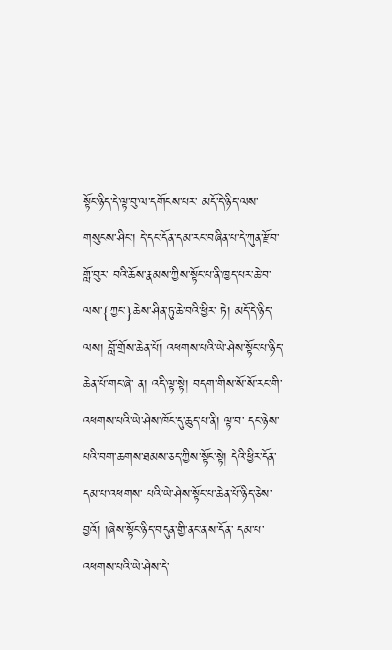སྟོང་ཉིད་དེ་ལྟ་བུ་ལ་དགོངས་པར་ མདོ་དེ་ཉིད་ལས་གསུངས་ཤིང་། དེ་དང་དོན་དམ་རང་བཞིན་པ་དེ་ཀུན་རྫོབ་གློ་བུར་ བའི་ཆོས་རྣམས་ཀྱིས་སྟོང་པ་ནི་ཁྱད་པར་ཆེ་བ་ལས་{ཀྱང་}ཆེས་ཤིན་ཏུ་ཆེ་བའི་ཕྱིར་ ཏེ། མདོ་དེ་ཉིད་ལས། བློ་གྲོས་ཆེན་པོ། འཕགས་པའི་ཡེ་ཤེས་སྟོང་པ་ཉིད་ཆེན་པོ་གང་ཞེ་ ན། འདི་ལྟ་སྟེ། བདག་གིས་སོ་སོ་རང་གི་འཕགས་པའི་ཡེ་ཤེས་ཁོང་དུ་ཆུད་པ་ནི། ལྟ་བ་ དང་ཉེས་པའི་བག་ཆགས་ཐམས་ཅད་ཀྱིས་སྟོང་སྟེ། དེའི་ཕྱིར་དོན་དམ་པ་འཕགས་ པའི་ཡེ་ཤེས་སྟོང་པ་ཆེན་པོ་ཉིད་ཅེས་བྱའོ། །ཞེས་སྟོང་ཉིད་བདུན་གྱི་ནང་ནས་དོན་ དམ་པ་འཕགས་པའི་ཡེ་ཤེས་དེ་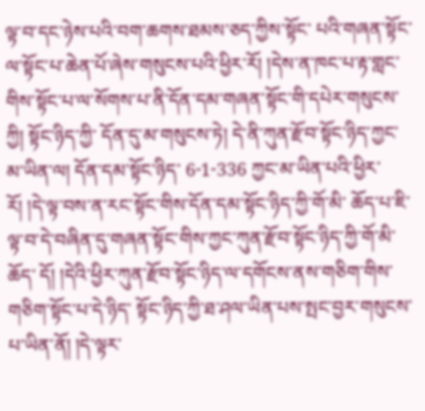ལྟ་བ་དང་ཉེས་པའི་བག་ཆགས་ཐམས་ཅད་ཀྱིས་སྟོང་ པའི་གཞན་སྟོང་ལ་སྟོང་པ་ཆེན་པོ་ཞེས་གསུངས་པའི་ཕྱིར་རོ། །དེས་ན་ཁང་པ་རྟ་གླང་ གིས་སྟོང་པ་ལ་སོགས་པ་ནི་དོན་དམ་གཞན་སྟོང་གི་དཔེར་གསུངས་ཀྱི། སྟོང་ཉིད་ཀྱི་ དོན་དུ་མ་གསུངས་ཏེ། དེ་ནི་ཀུན་རྫོབ་སྟོང་ཉིད་ཀྱང་མ་ཡིན་ལ། དོན་དམ་སྟོང་ཉིད་ 6-1-336 ཀྱང་མ་ཡིན་པའི་ཕྱིར་རོ། །དེ་ལྟ་བས་ན་རང་སྟོང་གིས་དོན་དམ་སྟོང་ཉིད་ཀྱི་གོ་མི་ ཆོད་པ་ཇི་ལྟ་བ་དེ་བཞིན་དུ་གཞན་སྟོང་གིས་ཀྱང་ཀུན་རྫོབ་སྟོང་ཉིད་ཀྱི་གོ་མི་ཆོད་ དོ། །དེའི་ཕྱིར་ཀུན་རྫོབ་སྟོང་ཉིད་ལ་དགོངས་ནས་གཅིག་གིས་གཅིག་སྟོང་པ་དེ་ཉིད་ སྟོང་ཉིད་ཀྱི་ཐ་ཤལ་ཡིན་པས་སྤང་བྱར་གསུངས་པ་ཡིན་ནོ། །དེ་ལྟར་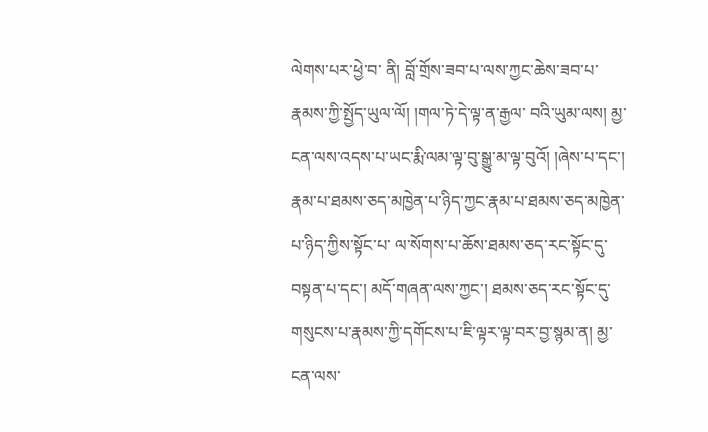ལེགས་པར་ཕྱེ་བ་ ནི། བློ་གྲོས་ཟབ་པ་ལས་ཀྱང་ཆེས་ཟབ་པ་རྣམས་ཀྱི་སྤྱོད་ཡུལ་ལོ། །གལ་ཏེ་དེ་ལྟ་ན་རྒྱལ་ བའི་ཡུམ་ལས། མྱ་ངན་ལས་འདས་པ་ཡང་རྨི་ལམ་ལྟ་བུ་སྒྱུ་མ་ལྟ་བུའོ། །ཞེས་པ་དང་། རྣམ་པ་ཐམས་ཅད་མཁྱེན་པ་ཉིད་ཀྱང་རྣམ་པ་ཐམས་ཅད་མཁྱེན་པ་ཉིད་ཀྱིས་སྟོང་པ་ ལ་སོགས་པ་ཆོས་ཐམས་ཅད་རང་སྟོང་དུ་བསྟན་པ་དང་། མདོ་གཞན་ལས་ཀྱང་། ཐམས་ཅད་རང་སྟོང་དུ་གསུངས་པ་རྣམས་ཀྱི་དགོངས་པ་ཇི་ལྟར་ལྟ་བར་བྱ་སྙམ་ན། མྱ་ ངན་ལས་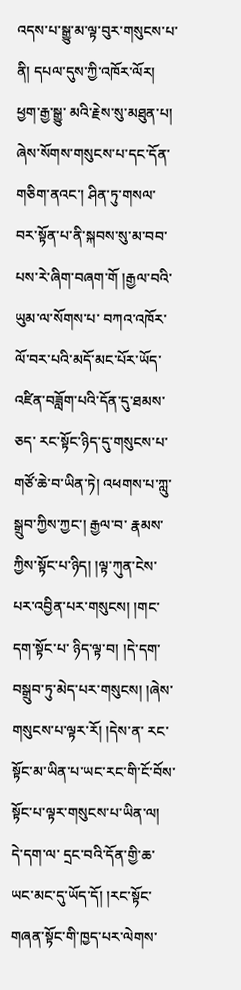འདས་པ་སྒྱུ་མ་ལྟ་བུར་གསུངས་པ་ནི། དཔལ་དུས་ཀྱི་འཁོར་ལོར། ཕྱག་རྒྱ་སྒྱུ་ མའི་རྗེས་སུ་མཐུན་པ། ཞེས་སོགས་གསུངས་པ་དང་དོན་གཅིག་ནའང་། ཤིན་ཏུ་གསལ་ བར་སྟོན་པ་ནི་སྐབས་སུ་མ་བབ་པས་རེ་ཞིག་བཞག་གོ །རྒྱལ་བའི་ཡུམ་ལ་སོགས་པ་ བཀའ་འཁོར་ལོ་བར་པའི་མདོ་མང་པོར་ཡོད་འཛིན་བཟློག་པའི་དོན་དུ་ཐམས་ཅད་ རང་སྟོང་ཉིད་དུ་གསུངས་པ་གཙོ་ཆེ་བ་ཡིན་ཏེ། འཕགས་པ་ཀླུ་སྒྲུབ་ཀྱིས་ཀྱང་། རྒྱལ་བ་ རྣམས་ཀྱིས་སྟོང་པ་ཉིད། །ལྟ་ཀུན་ངེས་པར་འབྱིན་པར་གསུངས། །གང་དག་སྟོང་པ་ ཉིད་ལྟ་བ། །དེ་དག་བསྒྲུབ་ཏུ་མེད་པར་གསུངས། །ཞེས་གསུངས་པ་ལྟར་རོ། །དེས་ན་ རང་སྟོང་མ་ཡིན་པ་ཡང་རང་གི་ངོ་བོས་སྟོང་པ་ལྟར་གསུངས་པ་ཡིན་ལ། དེ་དག་ལ་ དྲང་བའི་དོན་གྱི་ཆ་ཡང་མང་དུ་ཡོད་དོ། །རང་སྟོང་གཞན་སྟོང་གི་ཁྱད་པར་ལེགས་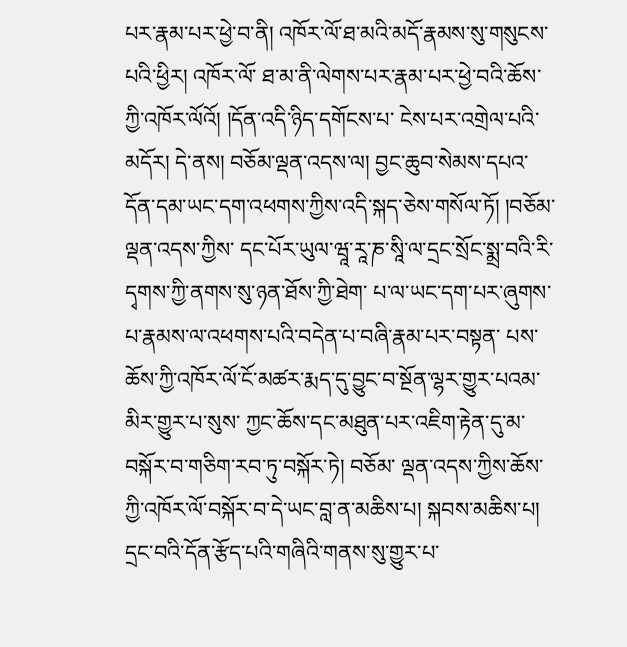པར་རྣམ་པར་ཕྱེ་བ་ནི། འཁོར་ལོ་ཐ་མའི་མདོ་རྣམས་སུ་གསུངས་པའི་ཕྱིར། འཁོར་ལོ་ ཐ་མ་ནི་ལེགས་པར་རྣམ་པར་ཕྱེ་བའི་ཆོས་ཀྱི་འཁོར་ལོའོ། །དོན་འདི་ཉིད་དགོངས་པ་ ངེས་པར་འགྲེལ་པའི་མདོར། དེ་ནས། བཅོམ་ལྡན་འདས་ལ། བྱང་ཆུབ་སེམས་དཔའ་ དོན་དམ་ཡང་དག་འཕགས་ཀྱིས་འདི་སྐད་ཅེས་གསོལ་ཏོ། །བཅོམ་ལྡན་འདས་ཀྱིས་ དང་པོར་ཡུལ་ཝཱ་རཱ་ཎ་སཱི་ལ་དྲང་སྲོང་སྨྲ་བའི་རི་དྭགས་ཀྱི་ནགས་སུ་ཉན་ཐོས་ཀྱི་ཐེག་ པ་ལ་ཡང་དག་པར་ཞུགས་པ་རྣམས་ལ་འཕགས་པའི་བདེན་པ་བཞི་རྣམ་པར་བསྟན་ པས་ཆོས་ཀྱི་འཁོར་ལོ་ངོ་མཚར་རྨད་དུ་བྱུང་བ་སྔོན་ལྷར་གྱུར་པའམ་མིར་གྱུར་པ་སུས་ ཀྱང་ཆོས་དང་མཐུན་པར་འཇིག་རྟེན་དུ་མ་བསྐོར་བ་གཅིག་རབ་ཏུ་བསྐོར་ཏེ། བཅོམ་ ལྡན་འདས་ཀྱིས་ཆོས་ཀྱི་འཁོར་ལོ་བསྐོར་བ་དེ་ཡང་བླ་ན་མཆིས་པ། སྐབས་མཆིས་པ། དྲང་བའི་དོན་རྩོད་པའི་གཞིའི་གནས་སུ་གྱུར་པ་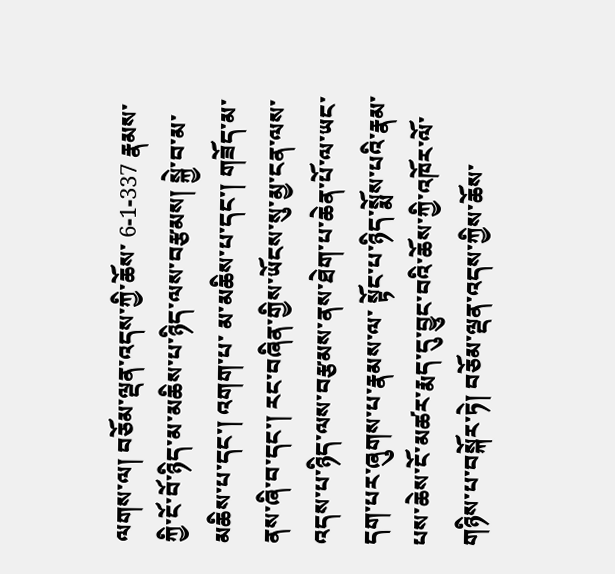ལགས་ལ། བཅོམ་ལྡན་འདས་ཀྱི་ཆོས་ 6-1-337 རྣམས་ཀྱི་ངོ་བོ་ཉིད་མ་མཆིས་པ་ཉིད་ལས་བརྩམས། སྐྱེ་བ་མ་མཆིས་པ་དང་། འགག་པ་ མ་མཆིས་པ་དང་། གཟོད་མ་ནས་ཞི་བ་དང་། རང་བཞིན་གྱིས་ཡོངས་སུ་མྱ་ངན་ལས་ འདས་པ་ཉིད་ལས་བརྩམས་ནས་ཐེག་པ་ཆེན་པོ་ལ་ཡང་དག་པར་ཞུགས་པ་རྣམས་ལ་ སྟོང་པ་ཉིད་སྨོས་པའི་རྣམ་པས་ཆེས་ངོ་མཚར་རྨད་དུ་བྱུང་བའི་ཆོས་ཀྱི་འཁོར་ལོ་ གཉིས་པ་བསྐོར་ཏེ། བཅོམ་ལྡན་འདས་ཀྱིས་ཆོས་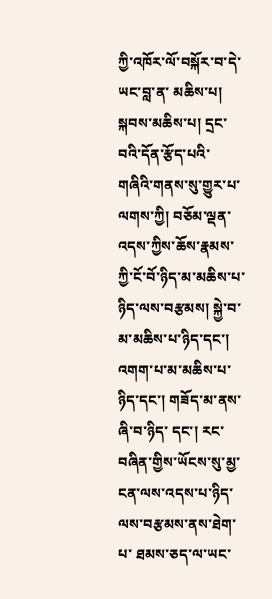ཀྱི་འཁོར་ལོ་བསྐོར་བ་དེ་ཡང་བླ་ན་ མཆིས་པ། སྐབས་མཆིས་པ། དྲང་བའི་དོན་རྩོད་པའི་གཞིའི་གནས་སུ་གྱུར་པ་ལགས་ཀྱི། བཅོམ་ལྡན་འདས་ཀྱིས་ཆོས་རྣམས་ཀྱི་ངོ་བོ་ཉིད་མ་མཆིས་པ་ཉིད་ལས་བརྩམས། སྐྱེ་བ་ མ་མཆིས་པ་ཉིད་དང་། འགག་པ་མ་མཆིས་པ་ཉིད་དང་། གཟོད་མ་ནས་ཞི་བ་ཉིད་ དང་། རང་བཞིན་གྱིས་ཡོངས་སུ་མྱ་ངན་ལས་འདས་པ་ཉིད་ལས་བརྩམས་ནས་ཐེག་པ་ ཐམས་ཅད་ལ་ཡང་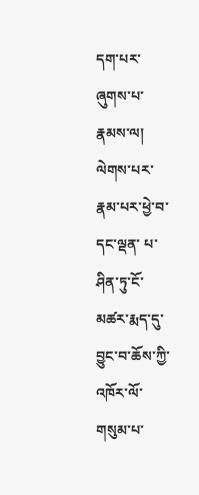དག་པར་ཞུགས་པ་རྣམས་ལ། ལེགས་པར་རྣམ་པར་ཕྱེ་བ་དང་ལྡན་ པ་ཤིན་ཏུ་ངོ་མཚར་རྨད་དུ་བྱུང་བ་ཆོས་ཀྱི་འཁོར་ལོ་གསུམ་པ་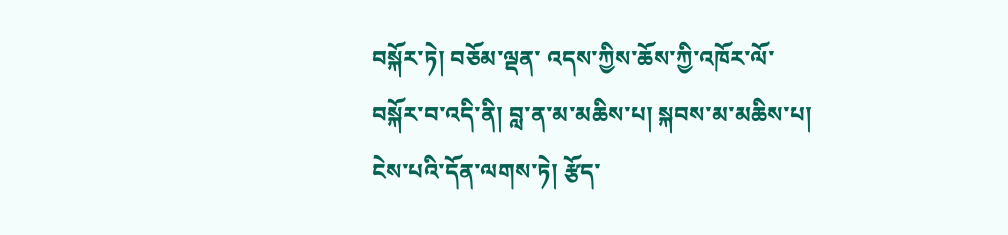བསྐོར་ཏེ། བཅོམ་ལྡན་ འདས་ཀྱིས་ཆོས་ཀྱི་འཁོར་ལོ་བསྐོར་བ་འདི་ནི། བླ་ན་མ་མཆིས་པ། སྐབས་མ་མཆིས་པ། ངེས་པའི་དོན་ལགས་ཏེ། རྩོད་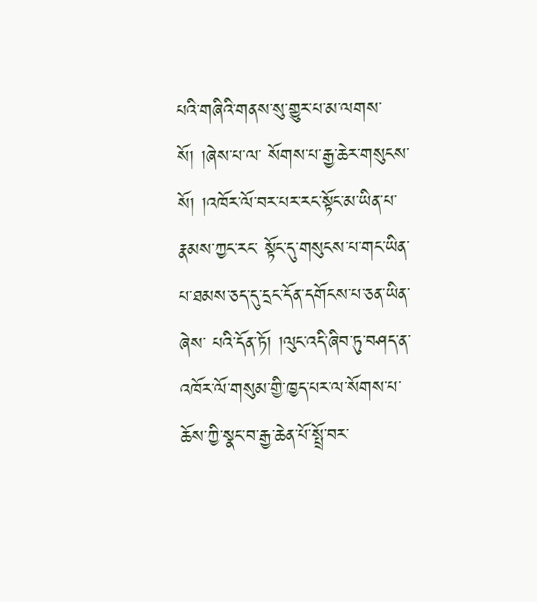པའི་གཞིའི་གནས་སུ་གྱུར་པ་མ་ལགས་སོ། །ཞེས་པ་ལ་ སོགས་པ་རྒྱ་ཆེར་གསུངས་སོ། །འཁོར་ལོ་བར་པར་རང་སྟོང་མ་ཡིན་པ་རྣམས་ཀྱང་རང་ སྟོང་དུ་གསུངས་པ་གང་ཡིན་པ་ཐམས་ཅད་དུ་དྲང་དོན་དགོངས་པ་ཅན་ཡིན་ཞེས་ པའི་དོན་ཏོ། །ལུང་འདི་ཞིབ་ཏུ་བཤད་ན་འཁོར་ལོ་གསུམ་གྱི་ཁྱད་པར་ལ་སོགས་པ་ ཆོས་ཀྱི་སྣང་བ་རྒྱ་ཆེན་པོ་སྤྲོ་བར་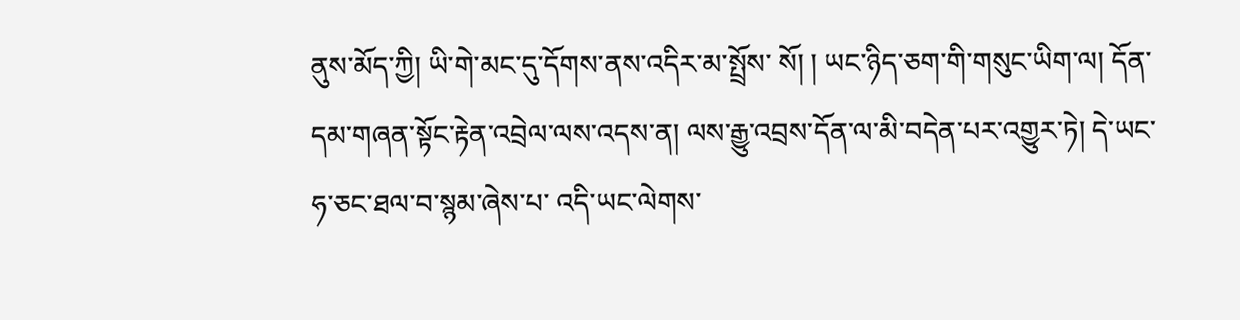ནུས་མོད་ཀྱི། ཡི་གེ་མང་དུ་དོགས་ནས་འདིར་མ་སྤྲོས་ སོ། ། ཡང་ཉིད་ཅག་གི་གསུང་ཡིག་ལ། དོན་དམ་གཞན་སྟོང་རྟེན་འབྲེལ་ལས་འདས་ན། ལས་རྒྱུ་འབྲས་དོན་ལ་མི་བདེན་པར་འགྱུར་ཏེ། དེ་ཡང་ཧ་ཅང་ཐལ་བ་སྙམ་ཞེས་པ་ འདི་ཡང་ལེགས་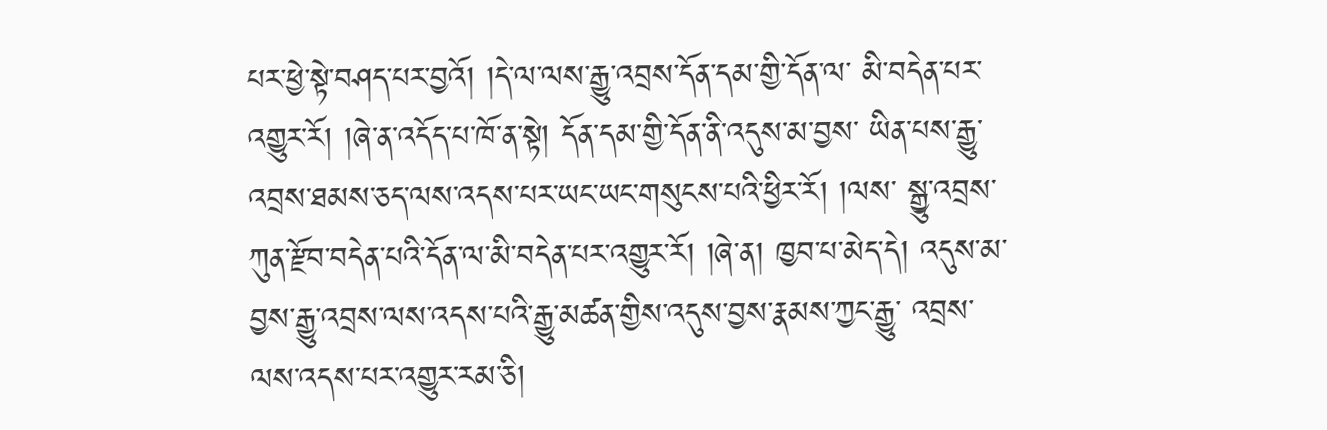པར་ཕྱེ་སྟེ་བཤད་པར་བྱའོ། །དེ་ལ་ལས་རྒྱུ་འབྲས་དོན་དམ་གྱི་དོན་ལ་ མི་བདེན་པར་འགྱུར་རོ། །ཞེ་ན་འདོད་པ་ཁོ་ན་སྟེ། དོན་དམ་གྱི་དོན་ནི་འདུས་མ་བྱས་ ཡིན་པས་རྒྱུ་འབྲས་ཐམས་ཅད་ལས་འདས་པར་ཡང་ཡང་གསུངས་པའི་ཕྱིར་རོ། །ལས་ སྒྱུ་འབྲས་ཀུན་རྫོབ་བདེན་པའི་དོན་ལ་མི་བདེན་པར་འགྱུར་རོ། །ཞེ་ན། ཁྱབ་པ་མེད་དེ། འདུས་མ་བྱས་རྒྱུ་འབྲས་ལས་འདས་པའི་རྒྱུ་མཚན་གྱིས་འདུས་བྱས་རྣམས་ཀྱང་རྒྱུ་ འབྲས་ལས་འདས་པར་འགྱུར་རམ་ཅི།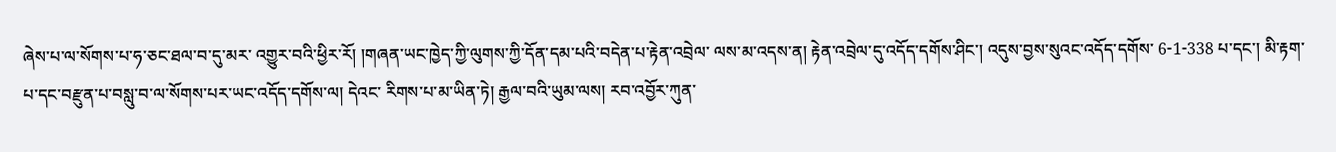ཞེས་པ་ལ་སོགས་པ་ཧ་ཅང་ཐལ་བ་དུ་མར་ འགྱུར་བའི་ཕྱིར་རོ། །གཞན་ཡང་ཁྱེད་ཀྱི་ལུགས་ཀྱི་དོན་དམ་པའི་བདེན་པ་རྟེན་འབྲེལ་ ལས་མ་འདས་ན། རྟེན་འབྲེལ་དུ་འདོད་དགོས་ཤིང་། འདུས་བྱས་སུའང་འདོད་དགོས་ 6-1-338 པ་དང་། མི་རྟག་པ་དང་བརྫུན་པ་བསླུ་བ་ལ་སོགས་པར་ཡང་འདོད་དགོས་ལ། དེའང་ རིགས་པ་མ་ཡིན་ཏེ། རྒྱལ་བའི་ཡུམ་ལས། རབ་འབྱོར་ཀུན་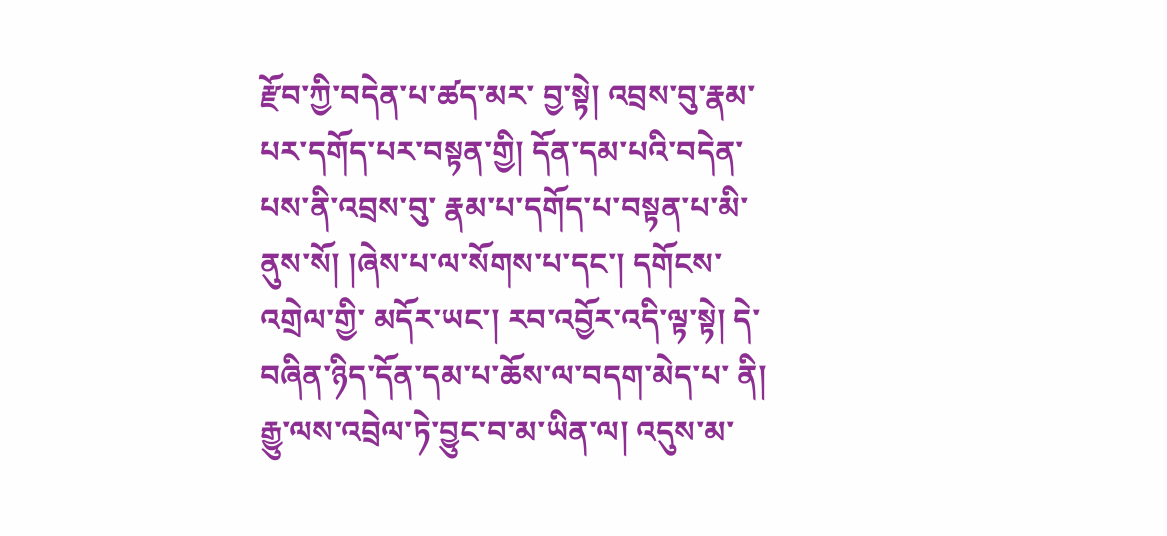རྫོབ་ཀྱི་བདེན་པ་ཚད་མར་ བྱ་སྟེ། འབྲས་བུ་རྣམ་པར་དགོད་པར་བསྟན་གྱི། དོན་དམ་པའི་བདེན་པས་ནི་འབྲས་བུ་ རྣམ་པ་དགོད་པ་བསྟན་པ་མི་ནུས་སོ། །ཞེས་པ་ལ་སོགས་པ་དང་། དགོངས་འགྲེལ་གྱི་ མདོར་ཡང་། རབ་འབྱོར་འདི་ལྟ་སྟེ། དེ་བཞིན་ཉིད་དོན་དམ་པ་ཆོས་ལ་བདག་མེད་པ་ ནི། རྒྱུ་ལས་འབྲེལ་ཏེ་བྱུང་བ་མ་ཡིན་ལ། འདུས་མ་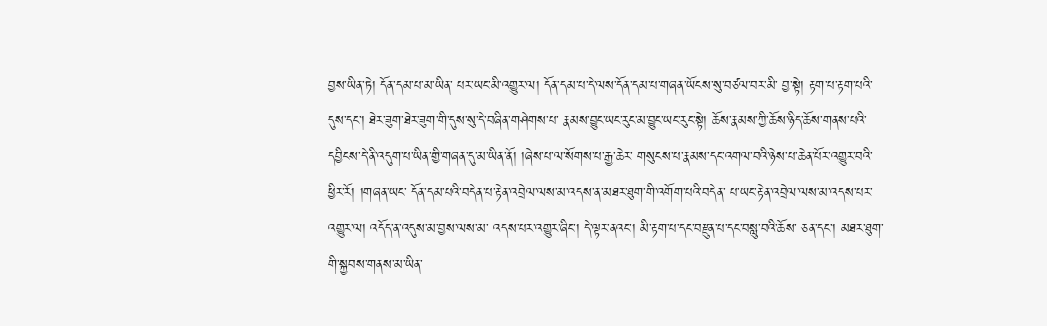བྱས་ཡིན་ཏེ། དོན་དམ་པ་མ་ཡིན་ པར་ཡང་མི་འགྱུར་ལ། དོན་དམ་པ་དེ་ལས་དོན་དམ་པ་གཞན་ཡོངས་སུ་བཙལ་བར་མི་ བྱ་སྟེ། རྟག་པ་རྟག་པའི་དུས་དང་། ཐེར་ཟུག་ཐེར་ཟུག་གི་དུས་སུ་དེ་བཞིན་གཤེགས་པ་ རྣམས་བྱུང་ཡང་རུང་མ་བྱུང་ཡང་རུང་སྟེ། ཆོས་རྣམས་ཀྱི་ཆོས་ཉིད་ཆོས་གནས་པའི་ དབྱིངས་དེ་ནི་འདུག་པ་ཡིན་གྱི་གཞན་དུ་མ་ཡིན་ནོ། །ཞེས་པ་ལ་སོགས་པ་རྒྱ་ཆེར་ གསུངས་པ་རྣམས་དང་འགལ་བའི་ཉེས་པ་ཆེན་པོར་འགྱུར་བའི་ཕྱིར་རོ། །གཞན་ཡང་ དོན་དམ་པའི་བདེན་པ་རྟེན་འབྲེལ་ལས་མ་འདས་ན་མཐར་ཐུག་གི་འགོག་པའི་བདེན་ པ་ཡང་རྟེན་འབྲེལ་ལས་མ་འདས་པར་འགྱུར་ལ། འདོད་ན་འདུས་མ་བྱས་ལས་མ་ འདས་པར་འགྱུར་ཞིང་། དེ་ལྟར་ནའང་། མི་རྟག་པ་དང་བརྫུན་པ་དང་བསླུ་བའི་ཆོས་ ཅན་དང་། མཐར་ཐུག་གི་སྐྱབས་གནས་མ་ཡིན་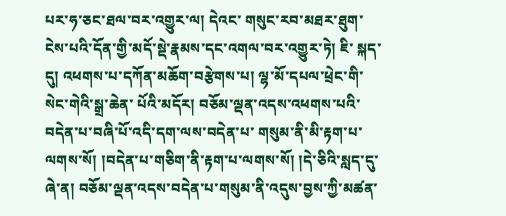པར་ཧ་ཅང་ཐལ་བར་འགྱུར་ལ། དེའང་ གསུང་རབ་མཐར་ཐུག་ངེས་པའི་དོན་གྱི་མདོ་སྡེ་རྣམས་དང་འགལ་བར་འགྱུར་ཏེ། ཇི་ སྐད་དུ། འཕགས་པ་དཀོན་མཆོག་བརྩེགས་པ། ལྷ་མོ་དཔལ་ཕྲེང་གི་སེང་གེའི་སྒྲ་ཆེན་ པོའི་མདོར། བཅོམ་ལྡན་འདས་འཕགས་པའི་བདེན་པ་བཞི་པོ་འདི་དག་ལས་བདེན་པ་ གསུམ་ནི་མི་རྟག་པ་ལགས་སོ། །བདེན་པ་གཅིག་ནི་རྟག་པ་ལགས་སོ། །དེ་ཅིའི་སླད་དུ་ ཞེ་ན། བཅོམ་ལྡན་འདས་བདེན་པ་གསུམ་ནི་འདུས་བྱས་ཀྱི་མཚན་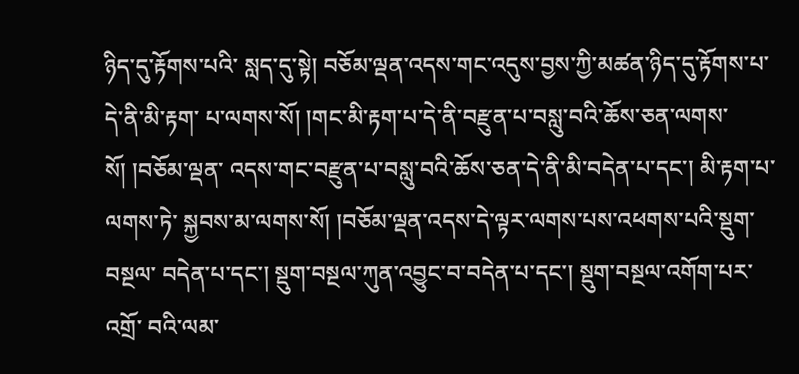ཉིད་དུ་རྟོགས་པའི་ སླད་དུ་སྟེ། བཅོམ་ལྡན་འདས་གང་འདུས་བྱས་ཀྱི་མཚན་ཉིད་དུ་རྟོགས་པ་དེ་ནི་མི་རྟག་ པ་ལགས་སོ། །གང་མི་རྟག་པ་དེ་ནི་བརྫུན་པ་བསླུ་བའི་ཆོས་ཅན་ལགས་སོ། །བཅོམ་ལྡན་ འདས་གང་བརྫུན་པ་བསླུ་བའི་ཆོས་ཅན་དེ་ནི་མི་བདེན་པ་དང་། མི་རྟག་པ་ལགས་ཏེ་ སྐྱབས་མ་ལགས་སོ། །བཅོམ་ལྡན་འདས་དེ་ལྟར་ལགས་པས་འཕགས་པའི་སྡུག་བསྔལ་ བདེན་པ་དང་། སྡུག་བསྔལ་ཀུན་འབྱུང་བ་བདེན་པ་དང་། སྡུག་བསྔལ་འགོག་པར་འགྲོ་ བའི་ལམ་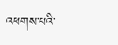འཕགས་པའི་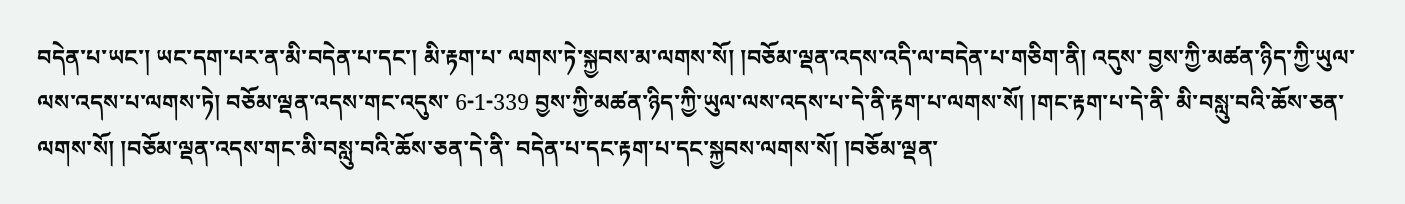བདེན་པ་ཡང་། ཡང་དག་པར་ན་མི་བདེན་པ་དང་། མི་རྟག་པ་ ལགས་ཏེ་སྐྱབས་མ་ལགས་སོ། །བཅོམ་ལྡན་འདས་འདི་ལ་བདེན་པ་གཅིག་ནི། འདུས་ བྱས་ཀྱི་མཚན་ཉིད་ཀྱི་ཡུལ་ལས་འདས་པ་ལགས་ཏེ། བཅོམ་ལྡན་འདས་གང་འདུས་ 6-1-339 བྱས་ཀྱི་མཚན་ཉིད་ཀྱི་ཡུལ་ལས་འདས་པ་དེ་ནི་རྟག་པ་ལགས་སོ། །གང་རྟག་པ་དེ་ནི་ མི་བསླུ་བའི་ཆོས་ཅན་ལགས་སོ། །བཅོམ་ལྡན་འདས་གང་མི་བསླུ་བའི་ཆོས་ཅན་དེ་ནི་ བདེན་པ་དང་རྟག་པ་དང་སྐྱབས་ལགས་སོ། །བཅོམ་ལྡན་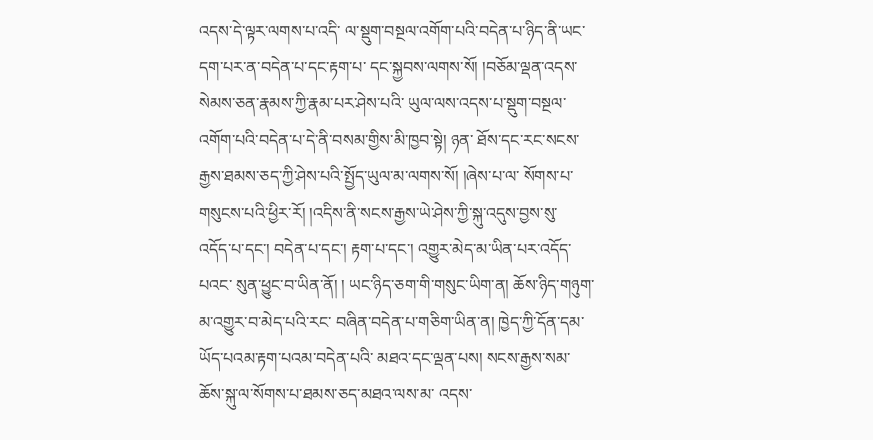འདས་དེ་ལྟར་ལགས་པ་འདི་ ལ་སྡུག་བསྔལ་འགོག་པའི་བདེན་པ་ཉིད་ནི་ཡང་དག་པར་ན་བདེན་པ་དང་རྟག་པ་ དང་སྐྱབས་ལགས་སོ། །བཅོམ་ལྡན་འདས་སེམས་ཅན་རྣམས་ཀྱི་རྣམ་པར་ཤེས་པའི་ ཡུལ་ལས་འདས་པ་སྡུག་བསྔལ་འགོག་པའི་བདེན་པ་དེ་ནི་བསམ་གྱིས་མི་ཁྱབ་སྟེ། ཉན་ ཐོས་དང་རང་སངས་རྒྱས་ཐམས་ཅད་ཀྱི་ཤེས་པའི་སྤྱོད་ཡུལ་མ་ལགས་སོ། །ཞེས་པ་ལ་ སོགས་པ་གསུངས་པའི་ཕྱིར་རོ། །འདིས་ནི་སངས་རྒྱས་ཡེ་ཤེས་ཀྱི་སྐུ་འདུས་བྱས་སུ་ འདོད་པ་དང་། བདེན་པ་དང་། རྟག་པ་དང་། འགྱུར་མེད་མ་ཡིན་པར་འདོད་པའང་ སུན་ཕྱུང་བ་ཡིན་ནོ། ། ཡང་ཉིད་ཅག་གི་གསུང་ཡིག་ན། ཆོས་ཉིད་གཉུག་མ་འགྱུར་བ་མེད་པའི་རང་ བཞིན་བདེན་པ་གཅིག་ཡིན་ན། ཁྱེད་ཀྱི་དོན་དམ་ཡོད་པའམ་རྟག་པའམ་བདེན་པའི་ མཐའ་དང་ལྡན་པས། སངས་རྒྱས་སམ་ཆོས་སྐུ་ལ་སོགས་པ་ཐམས་ཅད་མཐའ་ལས་མ་ འདས་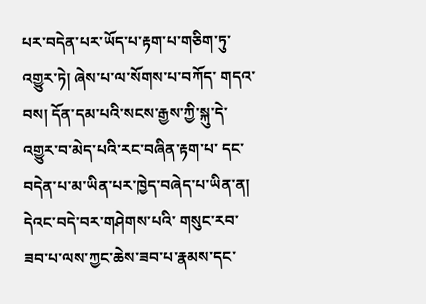པར་བདེན་པར་ཡོད་པ་རྟག་པ་གཅིག་ཏུ་འགྱུར་ཏེ། ཞེས་པ་ལ་སོགས་པ་བཀོད་ གདའ་བས། དོན་དམ་པའི་སངས་རྒྱས་ཀྱི་སྐུ་དེ་འགྱུར་བ་མེད་པའི་རང་བཞིན་རྟག་པ་ དང་བདེན་པ་མ་ཡིན་པར་ཁྱེད་བཞེད་པ་ཡིན་ན། དེའང་བདེ་བར་གཤེགས་པའི་ གསུང་རབ་ཟབ་པ་ལས་ཀྱང་ཆེས་ཟབ་པ་རྣམས་དང་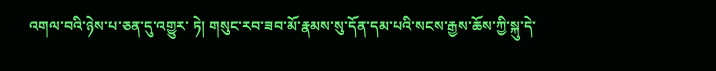འགལ་བའི་ཉེས་པ་ཅན་དུ་འགྱུར་ ཏེ། གསུང་རབ་ཟབ་མོ་རྣམས་སུ་དོན་དམ་པའི་སངས་རྒྱས་ཆོས་ཀྱི་སྐུ་དེ་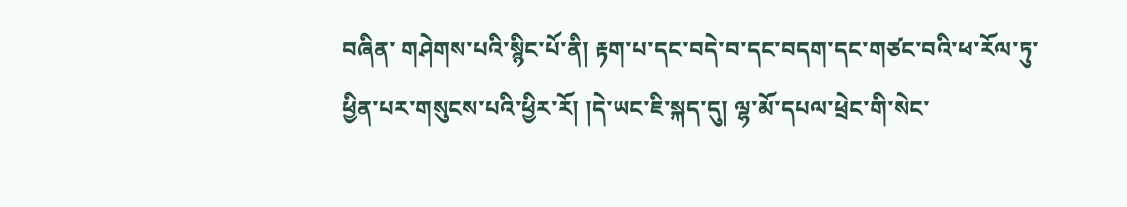བཞིན་ གཤེགས་པའི་སྙིང་པོ་ནི། རྟག་པ་དང་བདེ་བ་དང་བདག་དང་གཙང་བའི་ཕ་རོལ་ཏུ་ ཕྱིན་པར་གསུངས་པའི་ཕྱིར་རོ། །དེ་ཡང་ཇི་སྐད་དུ། ལྷ་མོ་དཔལ་ཕྲེང་གི་སེང་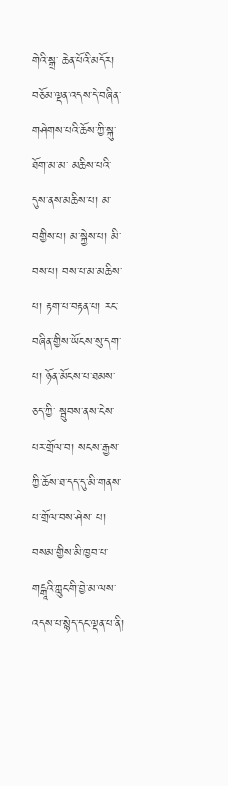གེའི་སྒྲ་ ཆེན་པོའི་མདོར། བཅོམ་ལྡན་འདས་དེ་བཞིན་གཤེགས་པའི་ཆོས་ཀྱི་སྐུ་ཐོག་མ་མ་ མཆིས་པའི་དུས་ནས་མཆིས་པ། མ་བགྱིས་པ། མ་སྐྱེས་པ། མི་བས་པ། བས་པ་མ་མཆིས་པ། རྟག་པ་བརྟན་པ། རང་བཞིན་གྱིས་ཡོངས་སུ་དག་པ། ཉོན་མོངས་པ་ཐམས་ཅད་ཀྱི་ སྦུབས་ནས་ངེས་པར་གྲོལ་བ། སངས་རྒྱས་ཀྱི་ཆོས་ཐ་དད་དུ་མི་གནས་པ་གྲོལ་བས་ཤེས་ པ། བསམ་གྱིས་མི་ཁྱབ་པ་གངྒཱའི་ཀླུང་གི་བྱེ་མ་ལས་འདས་པ་སྙེད་དང་ལྡན་པ་ནི།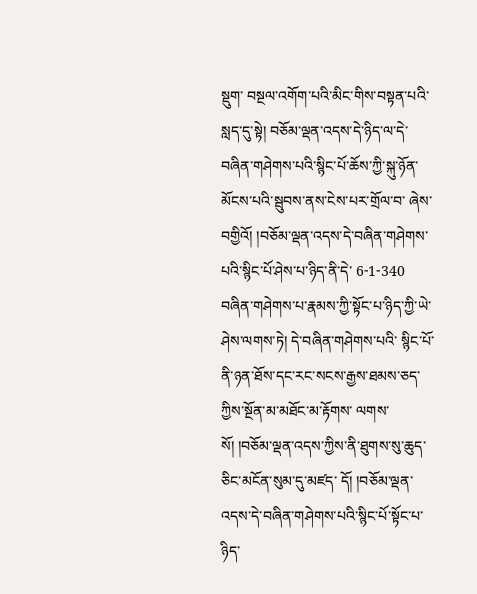སྡུག་ བསྔལ་འགོག་པའི་མིང་གིས་བསྟན་པའི་སླད་དུ་སྟེ། བཅོམ་ལྡན་འདས་དེ་ཉིད་ལ་དེ་ བཞིན་གཤེགས་པའི་སྙིང་པོ་ཆོས་ཀྱི་སྐུ་ཉོན་མོངས་པའི་སྦུབས་ནས་ངེས་པར་གྲོལ་བ་ ཞེས་བགྱིའོ། །བཅོམ་ལྡན་འདས་དེ་བཞིན་གཤེགས་པའི་སྙིང་པོ་ཤེས་པ་ཉིད་ནི་དེ་ 6-1-340 བཞིན་གཤེགས་པ་རྣམས་ཀྱི་སྟོང་པ་ཉིད་ཀྱི་ཡེ་ཤེས་ལགས་ཏེ། དེ་བཞིན་གཤེགས་པའི་ སྙིང་པོ་ནི་ཉན་ཐོས་དང་རང་སངས་རྒྱས་ཐམས་ཅད་ཀྱིས་སྔོན་མ་མཐོང་མ་རྟོགས་ ལགས་སོ། །བཅོམ་ལྡན་འདས་ཀྱིས་ནི་ཐུགས་སུ་ཆུད་ཅིང་མངོན་སུམ་དུ་མཛད་ དོ། །བཅོམ་ལྡན་འདས་དེ་བཞིན་གཤེགས་པའི་སྙིང་པོ་སྟོང་པ་ཉིད་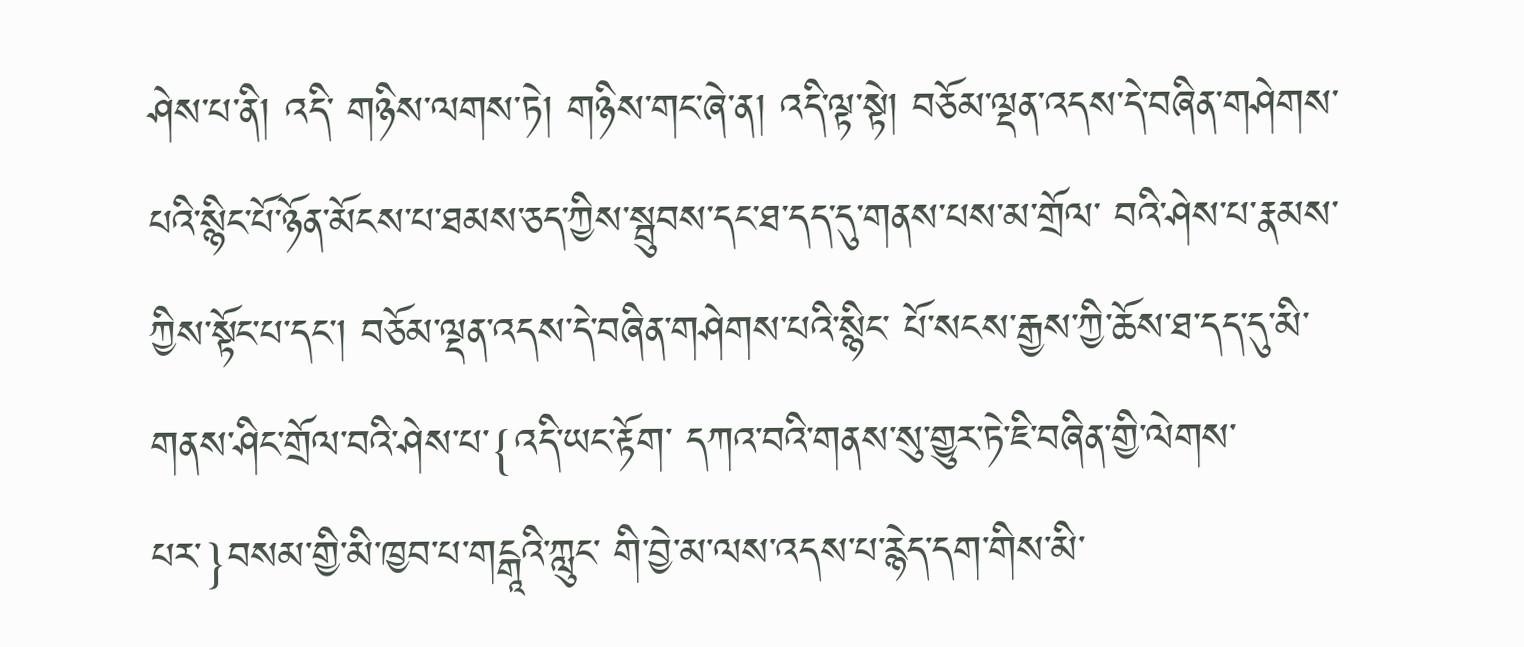ཤེས་པ་ནི། འདི་ གཉིས་ལགས་ཏེ། གཉིས་གང་ཞེ་ན། འདི་ལྟ་སྟེ། བཅོམ་ལྡན་འདས་དེ་བཞིན་གཤེགས་ པའི་སྙིང་པོ་ཉོན་མོངས་པ་ཐམས་ཅད་ཀྱིས་སྦུབས་དང་ཐ་དད་དུ་གནས་པས་མ་གྲོལ་ བའི་ཤེས་པ་རྣམས་ཀྱིས་སྟོང་པ་དང་། བཅོམ་ལྡན་འདས་དེ་བཞིན་གཤེགས་པའི་སྙིང་ པོ་སངས་རྒྱས་ཀྱི་ཆོས་ཐ་དད་དུ་མི་གནས་ཤིང་གྲོལ་བའི་ཤེས་པ་{འདི་ཡང་རྟོག་ དཀའ་བའི་གནས་སུ་གྱུར་ཏེ་ཇི་བཞིན་གྱི་ལེགས་པར་}བསམ་གྱི་མི་ཁྱབ་པ་གངྒཱའི་ཀླུང་ གི་བྱེ་མ་ལས་འདས་པ་རྙེད་དག་གིས་མི་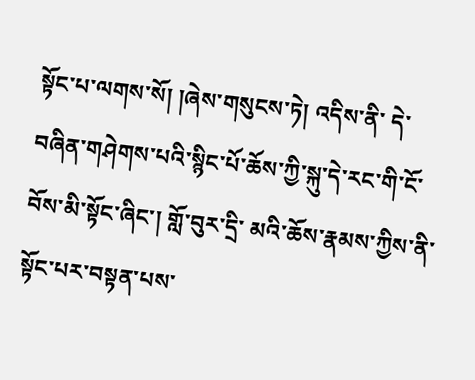སྟོང་པ་ལགས་སོ། །ཞེས་གསུངས་ཏེ། འདིས་ནི་ དེ་བཞིན་གཤེགས་པའི་སྙིང་པོ་ཆོས་ཀྱི་སྐུ་དེ་རང་གི་ངོ་བོས་མི་སྟོང་ཞིང་། གློ་བུར་དྲི་ མའི་ཆོས་རྣམས་ཀྱིས་ནི་སྟོང་པར་བསྟན་པས་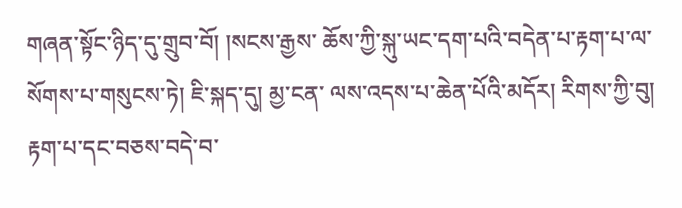གཞན་སྟོང་ཉིད་དུ་གྲུབ་བོ། །སངས་རྒྱས་ ཆོས་ཀྱི་སྐུ་ཡང་དག་པའི་བདེན་པ་རྟག་པ་ལ་སོགས་པ་གསུངས་ཏེ། ཇི་སྐད་དུ། མྱ་ངན་ ལས་འདས་པ་ཆེན་པོའི་མདོར། རིགས་ཀྱི་བུ། རྟག་པ་དང་བཅས་བདེ་བ་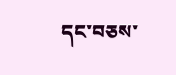དང་བཅས་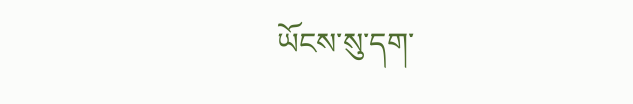ཡོངས་སུ་དག་